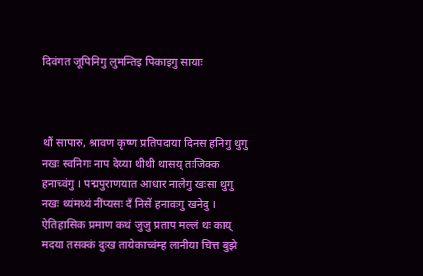दिवंगत जूपिनिगु लुमन्तिइ पिकाइगु सायाः



थौं सापारु, श्रावण कृष्ण प्रतिपदाया दिनस हनिगु थुगु नखः स्वनिगः नाप देय्या थीथी थासय् तःजिक्क हनाच्वंगु । पद्मपुराणयात आधार नालेगु खःसा थुगु नखः थ्यंमथ्यं नींप्यसः दँ निसें हनावःगु खनेदु । ऐतिहासिक प्रमाण कथं जुजु प्रताप मल्लं थः काय् मदया तसक्कं दुःख तायेकाच्वंम्ह लानीया चित्त बुझे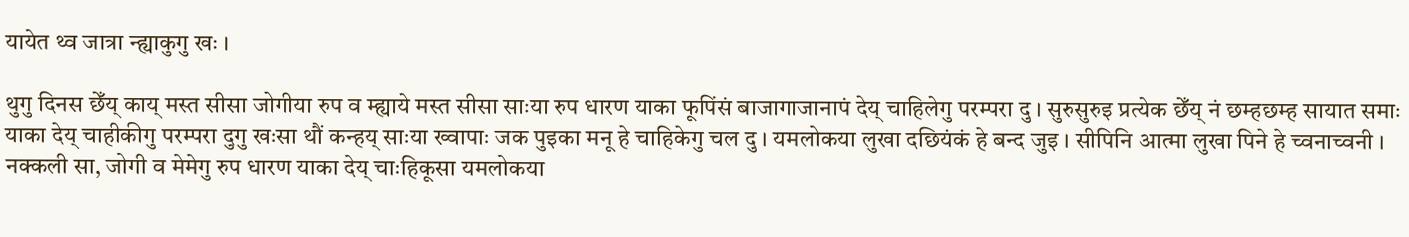यायेत थ्व जात्रा न्ह्याकुगु खः ।

थुगु दिनस छेँय् काय् मस्त सीसा जोगीया रुप व म्ह्याये मस्त सीसा साःया रुप धारण याका फूपिंसं बाजागाजानापं देय् चाहिलेगु परम्परा दु । सुरुसुरुइ प्रत्येक छेँय् नं छम्हछम्ह सायात समाः याका देय् चाहीकीगु परम्परा दुगु खःसा थौं कन्हय् साःया ख्वापाः जक पुइका मनू हे चाहिकेगु चल दु । यमलोकया लुखा दछियंकं हे बन्द जुइ । सीपिनि आत्मा लुखा पिने हे च्वनाच्वनी । नक्कली सा, जोगी व मेमेगु रुप धारण याका देय् चाःहिकूसा यमलोकया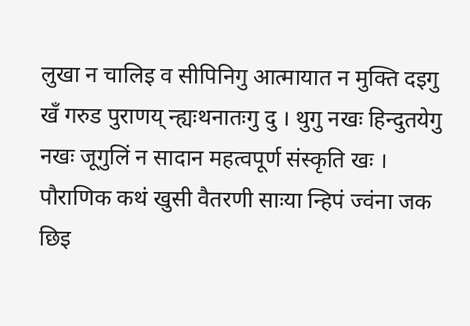लुखा न चालिइ व सीपिनिगु आत्मायात न मुक्ति दइगु खँ गरुड पुराणय् न्ह्यःथनातःगु दु । थुगु नखः हिन्दुतयेगु नखः जूगुलिं न सादान महत्वपूर्ण संस्कृति खः । पौराणिक कथं खुसी वैतरणी साःया न्हिपं ज्वंना जक छिइ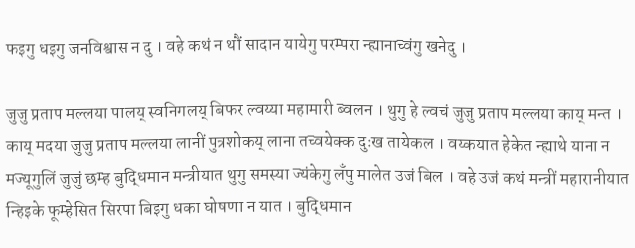फइगु धइगु जनविश्वास न दु । वहे कथं न थौं सादान यायेगु परम्परा न्ह्यानाच्वंगु खनेदु ।

जुजु प्रताप मल्लया पालय् स्वनिगलय् बिफर ल्वय्या महामारी ब्वलन । थुगु हे ल्वचं जुजु प्रताप मल्लया काय् मन्त । काय् मदया जुजु प्रताप मल्लया लानीं पुत्रशोकय् लाना तच्वयेक्क दुःख तायेकल । वय्कयात हेकेत न्ह्याथे याना न मज्यूगुलिं जुजुं छम्ह बुद्धिमान मन्त्रीयात थुगु समस्या ज्यंकेगु लँपु मालेत उजं बिल । वहे उजं कथं मन्त्रीं महारानीयात न्हिइके फूम्हेसित सिरपा बिइगु धका घोषणा न यात । बुद्धिमान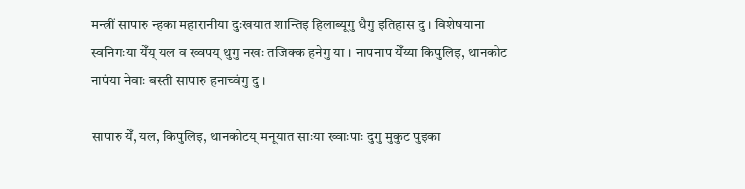मन्त्रीं सापारु न्हका महारानीया दुःखयात शान्तिइ हिलाब्यूगु धैगु इतिहास दु । विशेषयाना स्वनिगःया येँय् यल व ख्वपय् थुगु नखः तजिक्क हनेगु या । नापनाप येँय्या किपुलिइ, थानकोट नापंया नेवाः बस्ती सापारु हनाच्वंगु दु ।

सापारु येँ, यल, किपुलिइ, थानकोटय् मनूयात साःया ख्वाःपाः दुगु मुकुट पुइका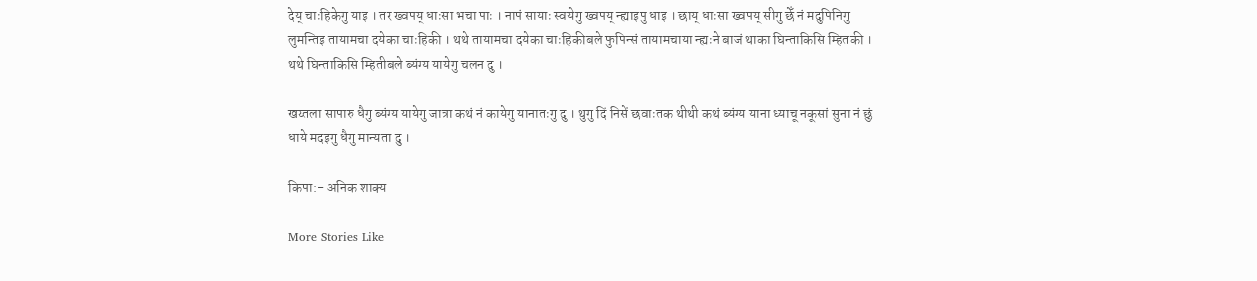देय् चाःहिकेगु याइ । तर ख्वपय् धाःसा भचा पाः । नापं सायाः स्वयेगु ख्वपय् न्ह्याइपु धाइ । छाय् धाःसा ख्वपय् सीगु छेँ नं मदुपिनिगु लुमन्तिइ तायामचा दयेका चाःहिकी । थथे तायामचा दयेका चाःहिकीबले फुपिन्सं तायामचाया न्ह्यःने बाजं थाका घिन्ताकिसि म्हितकी । थथे घिन्ताकिसि म्हितीबले ब्यंग्य यायेगु चलन दु ।

खय्तला सापारु धैगु ब्यंग्य यायेगु जात्रा कथं नं कायेगु यानातःगु दु । थुगु दिं निसें छवाःतक थीथी कथं ब्यंग्य याना ध्याचू नकूसां सुना नं छुं धाये मदइगु धैगु मान्यता दु ।

किपा:- अनिक शाक्य

More Stories Like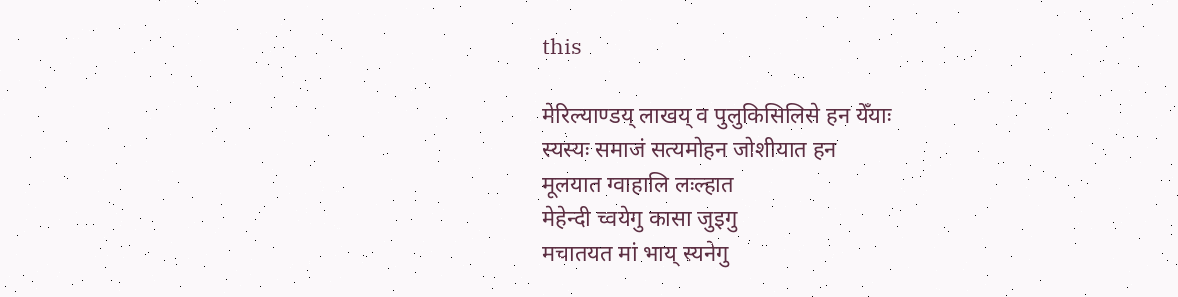this

मेरिल्याण्डय् लाखय् व पुलुकिसिलिसे हन येँयाः
स्यस्यः समाजं सत्यमोहन जोशीयात हन
मूलयात ग्वाहालि लःल्हात
मेहेन्दी च्वयेगु कासा जुइगु
मचातयत मां भाय् स्यनेगु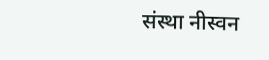संस्था नीस्वन